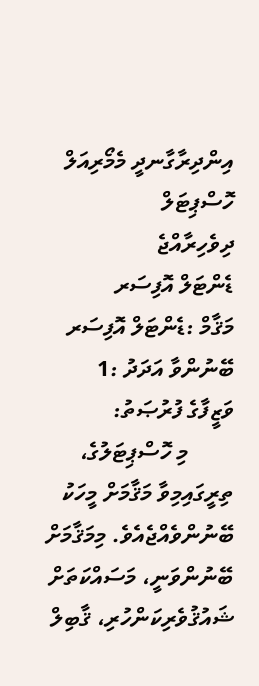އިންދިރާގާނދީ މެމޯރިއަލް ހޮސްޕިޓަލް
ދިވެހިރާއްޖެ
ޑެންޓަލް އޮފިސަރ
މަޤާމް :ޑެންޓަލް އޮފިސަރ
ބޭނުންވާ އަދަދު :1
ވަޒީފާގެ ފުރުޞަތު:
        މި ހޮސްޕިޓަލުގެ، ތިރީގައިމިވާ މަޤާމަށް މީހަކު ބޭނުންވެއްޖެއެވެ. މިމަޤާމަށް ބޭނުންވަނީ، މަސައްކަތަށް ޝައުޤުވެރިކަންހުރި، ޤާބިލް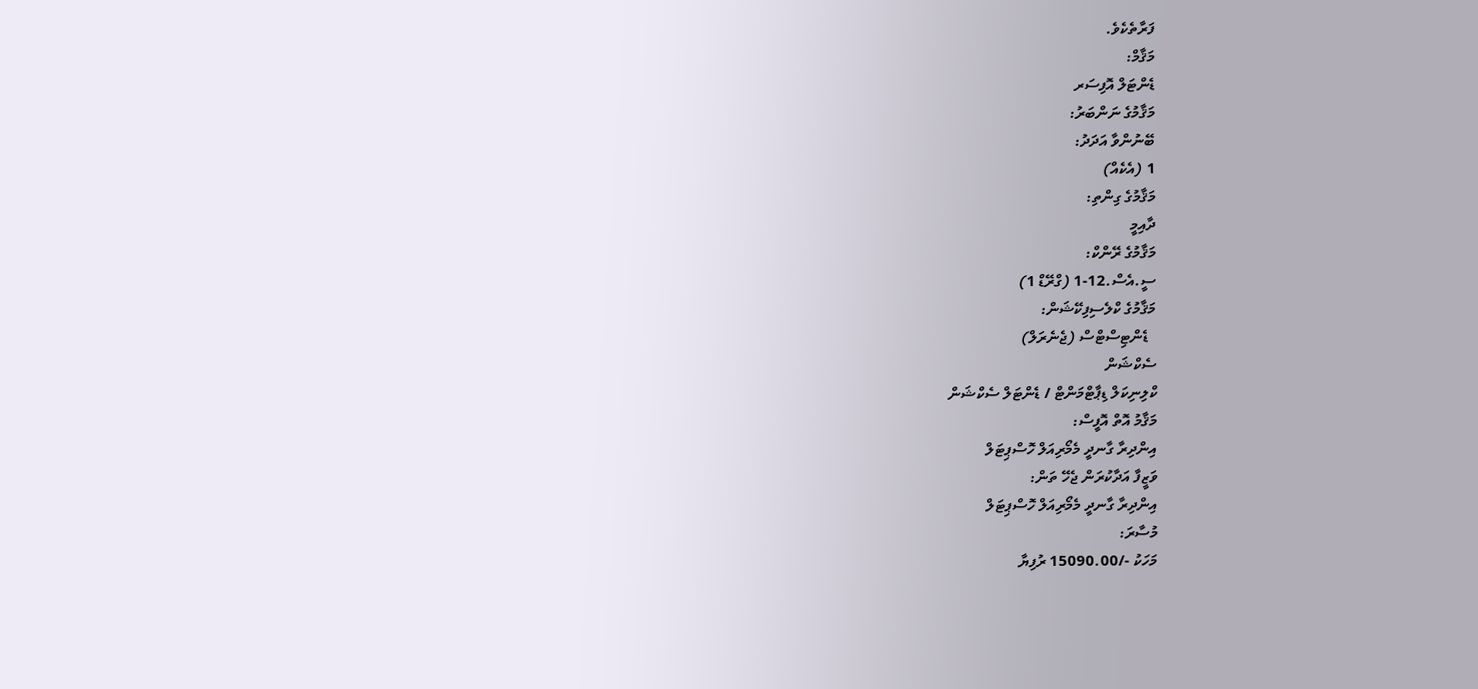ފަރާތެކެވެ.
މަޤާމް:
ޑެންޓަލް އޮފިސަރ
މަޤާމުގެ ނަންބަރު:
ބޭނުންވާ އަދަދު:
1 (އެކެއް)
މަޤާމުގެ ގިންތި:
ދާއިމީ
މަޤާމުގެ ރޭންކް:
ސީ.އެސް.12-1 (ގްރޭޑް 1)
މަޤާމުގެ ކްލެސިފިކޭޝަން:
  ޑެންޓިސްޓްސް (ޖެނެރަލް)
ސެކްޝަން
ކްލިނިކަލް ޑިޕާޓްމަންޓް / ޑެންޓަލް ސެކްޝަން
މަޤާމު އޮތް އޮފީސް:
އިންދިރާ ގާނދީ މެމޯރިއަލް ހޮސްޕިޓަލް
ވަޒީފާ އަދާކުރަން ޖެހޭ ތަން:
އިންދިރާ ގާނދީ މެމޯރިއަލް ހޮސްޕިޓަލް
މުސާރަ:
މަހަކު -/15090.00 ރުފިޔާ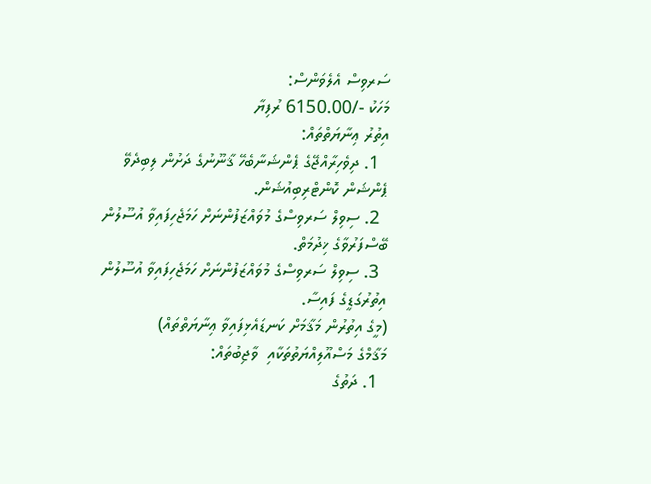ސަރވިސް އެލެވަންސް:
މަހަކު -/6150.00 ރުފިޔާ
އިތުރު ޢިނާޔަތްތައް:
  1. ދިވެހިރާއްޖޭގެ ޕެންޝަނާބެހޭ ޤާނޫނުގެ ދަށުން ލިބިދެވޭ ޕެންޝަން ކޮންޓްރިބިއުޝަން.
  2. ސިވިލް ސަރވިސްގެ މުވައްޒަފުންނަށް ހަމަޖެހިފައިވާ އުސޫލުން ބޭސްފަރުވާގެ ޚިދުމަތް.
  3. ސިވިލް ސަރވިސްގެ މުވައްޒަފުންނަށް ހަމަޖެހިފައިވާ އުސޫލުން އިތުރުގަޑީގެ ފައިސާ.
(މީގެ އިތުރުން މަޤާމަށް ކަނޑައެޅިފައިވާ ޢިނާޔަތްތައް)
މަޤާމްގެ މަސްއޫލިއްޔަތުތަކާއި  ވާޖިބުތައް:
  1. ދަތުގެ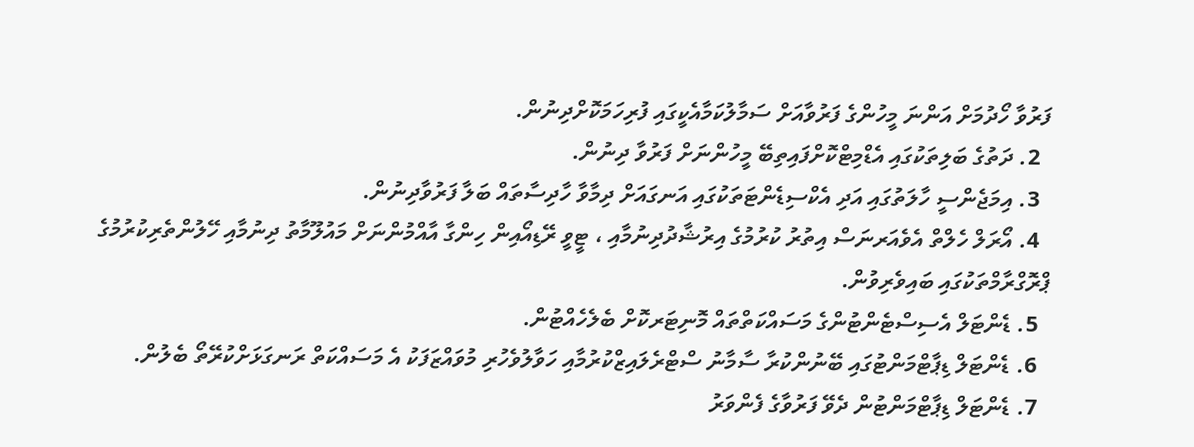ފަރުވާ ހޯދުމަށް އަންނަ މީހުންގެ ފަރުވާއަށް ސަމާލުކަމާއެކީގައި ފުރިހަމަކޮށްދިނުން.
  2. ދަތުގެ ބަލިތަކުގައި އެޑްމިޓްކޮށްފައިތިބޭ މީހުންނަށް ފަރުވާ ދިނުން.
  3. އިމަޖެންސީ ހާލަތުގައި އަދި އެކްސިޑެންޓަތަކުގައި އަނގައަށް ދިމާވާ ހާދިސާތައް ބަލާ ފަރުވާދިނުން.
  4. އޯރަލް ހެލްތް އެވެއަރނަސް އިތުރު ކުރުމުގެ އިރުޝާދުދިނުމާއި ، ޓީވީ ރޭޑިއޯއިން ހިންގާ އާއްމުންނަށް މައުލޫމާތު ދިނުމާއި ހޭލުންތެރިކުރުމުގެ ޕްރޮގްރާމްތަކުގައި ބައިވެރިވުން.
  5. ޑެންޓަލް އެސިސްޓެންޓުންގެ މަސައްކަތްތައް މޮނިޓަރކޮށް ބެލެހެއްޓުން.
  6. ޑެންޓަލް ޑިޕާޓްމަންޓުގައި ބޭނުންކުރާ ސާމާނު ސްޓްރެލައިޒްކުރުމާއި ހަވާލުވެހުރި މުވައްޒަފަކު އެ މަސައްކަތް ރަނގަޅަށްކުރޭތޯ ބެލުން.
  7. ޑެންޓަލް ޑިޕާޓްމަންޓުން ދެވޭ ފަރުވާގެ ފެންވަރު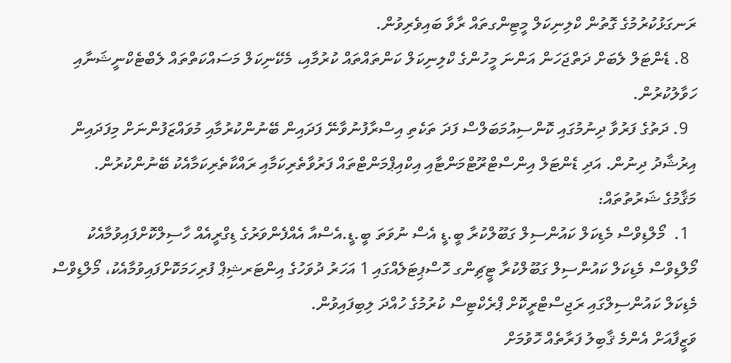ރަނގަޅުކުރުމުގެ ގޮތުން ކްލިނިކަލް މީޓިންގތައް ރާވާ ބައިވެރިވުން.
  8. ޑެންޓަލް ލެބަށް ދަތްޖަހަން އަންނަ މީހުންގެ ކްލިނިކަލް ކަންތައްތައް ކުރުމާއި، މެކޭނިކަލް މަސައްކަތްތައް ލެބްޓެކްނީޝަނާއި ހަވާލުކުރުން.
  9. ދަތުގެ ފަރުވާ ދިނުމުގައި ކޮންސިއުމަބަލްސް ފަދަ ތަކެތި އިސްރާފުނުވާނޭ ފަދައިން ބޭނުންކުރުމާއި މުވައްޒަފުންނަށް މިފަދައިން އިރުޝާދު ދިނުން. އަދި ޑެންޓަލް އިންސްޓްރޫޓްމަންޓާއި އިކްއިޕްމަންޓްތައް ފަރުވާތެރިކަމާއި ރައްކާތެރިކަމާއެކު ބޭނުންކުރުން.
މަޤާމުގެ ޝަރުތުތައް:
  1.  މޯލްޑިވްސް މެޑިކަލް ކައުންސިލް ގަބޫލްކުރާ ބީ.ޑީ އެސް ނުވަތަ ބީ.ޑީ.އެސްއާ އެއްފެންވަރުގެ ޑިގްރީއެއް ހާސިލްކޮށްފައިވުމާއެކު މޯލްޑިވްސް މެޑިކަލް ކައުންސިލް ގަބޫލްކުރާ ޓީޗިންގ ހޮސްޕިޓަލެއްގައި 1 އަހަރު ދުވަހުގެ އިންޓަރޝިޕް ފުރިހަމަކޮށްފައިވުމާއެކު، މޯލްޑިވްސް މެޑިކަލް ކައުންސިލްގައި ރަޖިސްޓްރީކޮށް ޕްރެކްޓިސް ކުރުމުގެ ހުއްދަ ލިބިފައިވުން.
ވަޒީފާއަށް އެންމެ ޤާބިލު ފަރާތެއް ހޮވުމަށް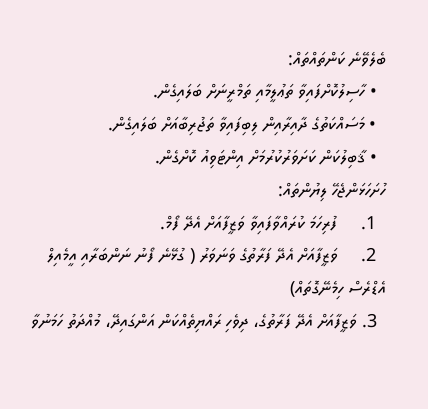ބެލެވޭނެ ކަންތައްތައް:
  • ހާސިލުކޮށްފައިވާ ތަޢުލީމާއި ތަމްރީނަށް ބަލައިގެން.
  • މަސައްކަތުގެ ދާއިރާއިން ލިބިފައިވާ ތަޖުރިބާއަށް ބަލައިގެން.
  • ޤާބިލުކަން ކަށަވަރުކުރުމަށް އިންޓަވިއު ކޮށްގެން.
ހުށަހަޅަންޖެހޭ ލިޔުންތައް:
  1.     ފުރިހަމަ ކުރައްވާފައިވާ ވަޒީފާއަށް އެދޭ ފޯމް.
  2.     ވަޒީފާއަށް އެދޭ ފަރާތުގެ ވަނަވަރު ( ގުޅޭނެ ފޯނު ނަންބަރާއި އީމެއިލް އެޑްރެސް ހިމެނޭގޮތައް)
  3. ވަޒީފާއަށް އެދޭ ފަރާތުގެ، ދިވެހި ރައްޔިތެއްކަން އަންގައިދޭ، މުއްދަތު ހަމަނުވާ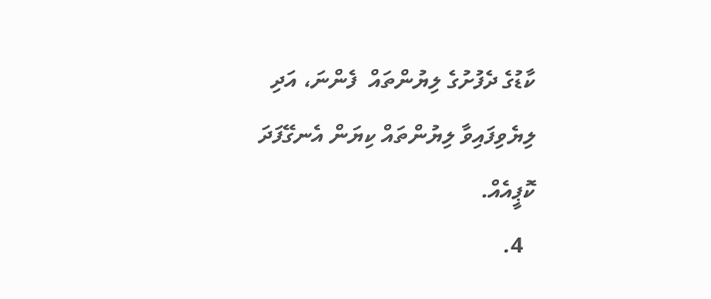ކާޑުގެ ދެފުށުގެ ލިޔުންތައް  ފެންނަ، އަދި ލިޔެވިފައިވާ ލިޔުންތައް ކިޔަން އެނގޭފަދަ ކޮޕީއެއް.
  4.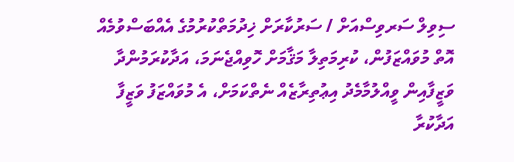ސިވިލް ސަރވިސްއަށް / ސަރުކާރަށް ޚިދުމަތްކުރުމުގެ އެއްބަސްވުމެއް އޮތް މުވައްޒަފުން، ކުރިމަތިލާ މަޤާމަށް ހޮވިއްޖެނަމަ، އަދާކުރަމުންދާ ވަޒީފާއިން ވީއްލުމާމެދު އިޢުތިރާޒެއް ނެތްކަމަށް، އެ މުވައްޒަފު ވަޒީފާ އަދާކުރާ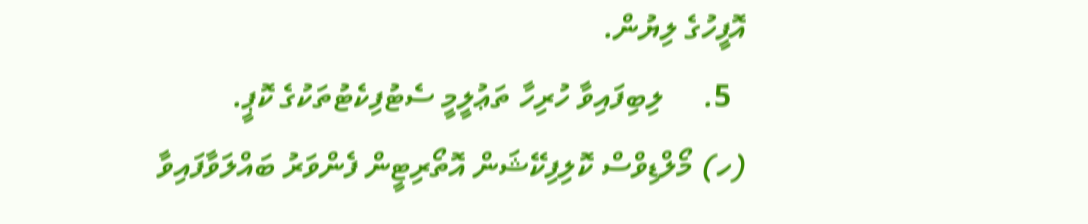އޮފީހުގެ ލިޔުން.
  5.     ލިބިފައިވާ ހުރިހާ ތަޢުލީމީ ސެޓުފިކެޓުތަކުގެ ކޮޕީ.
(ހ) މޯލްޑިވްސް ކޮލިފިކޭޝަން އޮތޯރިޓީން ފެންވަރު ބައްލަވާފައިވާ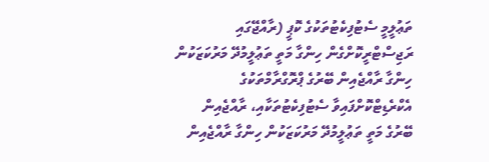ތަޢުލީމީ ސެޓުފިކެޓުތަކުގެ ކޮޕީ (ރާއްޖޭގައި ރަޖިސްޓްރީކޮށްގެން ހިންގާ މަތީ ތަޢުލީމުދޭ މަރުކަޒަކުން ހިންގާ ރާއްޖެއިން ބޭރުގެ ޕްރޮގްރާމްތަކުގެ އެކްރެޑިޓްކޮށްފައިވާ ސެޓުފިކެޓުތަކާއި، ރާއްޖެއިން ބޭރުގެ މަތީ ތަޢުލީމުދޭ މަރުކަޒަކުން ހިންގާ ރާއްޖެއިން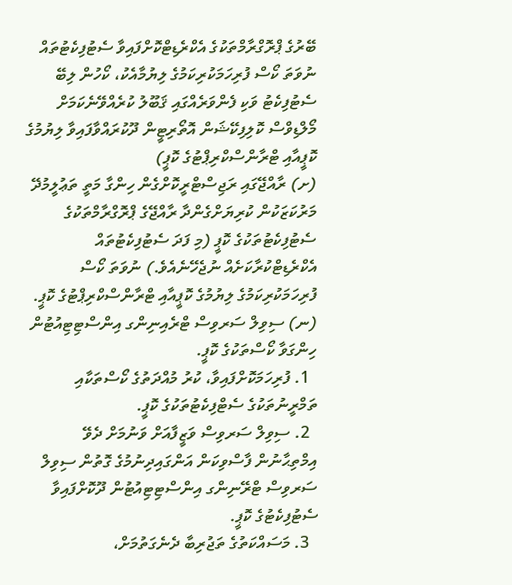ބޭރުގެ ޕްރޮގްރާމްތަކުގެ އެކްރެޑިޓްކޮށްފައިވާ ސެޓުފިކެޓުތައް ނުވަތަ ކޯސް ފުރިހަމަކުރިކަމުގެ ލިޔުމާއެކު، ކޯހުން ލިބޭ ސެޓުފިކެޓު ވަކި ފެންވަރެއްގައި ޤަބޫލު ކުރެއްވޭނެކަމަށް މޯލްޑިވްސް ކޮލިފިކޭޝަން އޮތޯރިޓީން ދޫކުރައްވާފައިވާ ލިޔުމުގެ ކޮޕީއާއި ޓްރާންސްކްރިޕްޓުގެ ކޮޕީ)
(ށ) ރާއްޖޭގައި ރަޖިސްޓްރީކޮށްގެން ހިންގާ މަތީ ތަޢުލީމުދޭ މަރުކަޒަކުން ކުރިޔަށްގެންދާ ރާއްޖޭގެ ޕްރޮގްރާމްތަކުގެ ސެޓުފިކެޓުތަކުގެ ކޮޕީ (މި ފަދަ ސެޓުފިކެޓުތައް އެކްރެޑިޓްކުރާކަށެއް ނުޖެހޭނެއެވެ.) ނުވަތަ ކޯސް ފުރިހަމަކުރިކަމުގެ ލިޔުމުގެ ކޮޕީއާއި ޓްރާންސްކްރިޕްޓުގެ ކޮޕީ.
(ނ) ސިވިލް ސަރވިސް ޓްރެއިނިންގ އިންސްޓިޓިއުޓުން ހިންގަވާ ކޯސްތަކުގެ ކޮޕީ.
  1. ފުރިހަމަކޮށްފައިވާ، ކުރު މުއްދަތުގެ ކޯސްތަކާއި ތަމްރީނުތަކުގެ ސެޓްފިކެޓުތަކުގެ ކޮޕީ.
  2. ސިވިލް ސަރވިސް ވަޒީފާއަށް ވަނުމަށް ދެވޭ އިމްތިޙާނުން ފާސްވިކަން އަންގައިދިނުމުގެ ގޮތުން ސިވިލް ސަރވިސް ޓްރޭނިންގ އިންސްޓިޓިއުޓުން ދޫކޮށްފައިވާ ސެޓުފިކެޓުގެ ކޮޕީ.
  3. މަސައްކަތުގެ ތަޖުރިބާ ދެނެގަތުމަށް،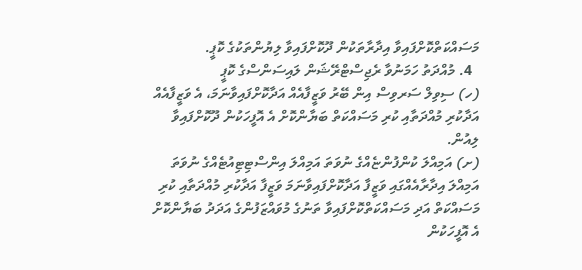މަސައްކަތްކޮށްފައިވާ އިދާރާތަކުން ދޫކޮށްފައިވާ ލިޔުންތަކުގެ ކޮޕީ.
  4. މުއްދަތު ހަމަނުވާ ރެޖިސްޓްރޭޝަން ލައިސަންސްގެ ކޮޕީ
(ހ) ސިވިލް ސަރވިސް އިން ބޭރު ވަޒީފާއެއް އަދާކޮށްފައިވާނަމަ، އެ ވަޒީފާއެއް އަދާކުރި މުއްދަތާއި ކުރި މަސައްކަތް ބަޔާންކޮށް އެ އޮފީހަކުން ދޫކޮށްފައިވާ ލިއުން.
(ށ) އަމިއްލަ ކުންފުންޏެއްގެ ނުވަތަ އަމިއްލަ އިންސްޓިޓިއުޓެއްގެ ނުވަތަ އަމިއްލަ އިދާރާއެއްގައި ވަޒީފާ އަދާކޮށްފައިވާނަމަ ވަޒީފާ އަދާކުރި މުއްދަތާއި ކުރި މަސައްކަތް އަދި މަސައްކަތްކޮށްފައިވާ ތަނުގެ މުވައްޒަފުންގެ އަދަދު ބަޔާންކޮށް އެ އޮފީހަކުން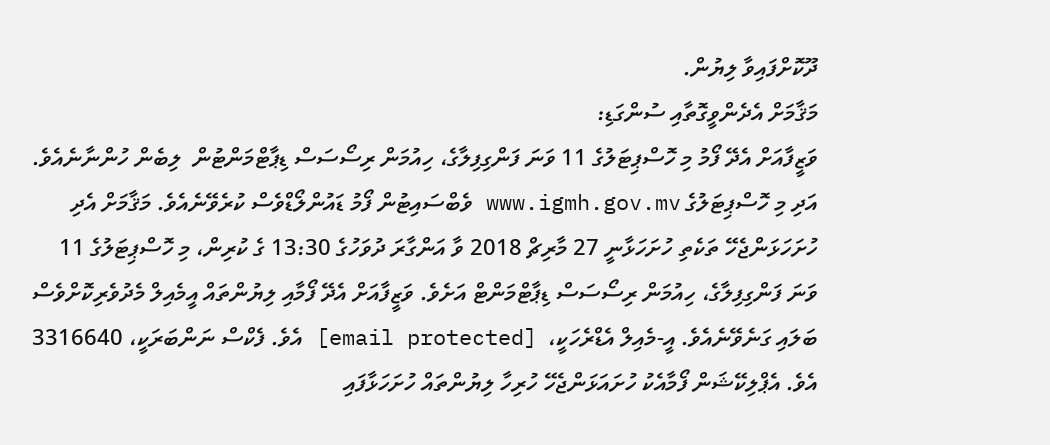ދޫކޮށްފައިވާ ލިޔުން.
މަޤާމަށް އެދެންވީގޮތާއި ސުންގަޑި:
ވަޒީފާއަށް އެދޭ ފޯމު މި ހޮސްޕިޓަލުގެ 11 ވަނަ ފަންގިފިލާގެ، ހިއުމަން ރިސޯސަސް ޑިޕާޓްމަންޓުން  ލިބެން ހުންނާނެއެވެ. އަދި މި ހޮސްޕިޓަލުގެ www.igmh.gov.mv ވެބްސައިޓުން ފޯމު ޑައުންލޯޑްވެސް ކުރެވޭނެއެވެ. މަޤާމަށް އެދި ހުށަހަޅަންޖެހޭ ތަކެތި ހުށަހަޅާނީ 27 މާރިޗް 2018 ވާ އަންގާރަ ދުވަހުގެ 13:30 ގެ ކުރިން، މި ހޮސްޕިޓަލުގެ 11 ވަނަ ފަންގިފިލާގެ، ހިއުމަން ރިސޯސަސް ޑިޕާޓްމަންޓް އަށެވެ. ވަޒީފާއަށް އެދޭ ފޯމާއި ލިޔުންތައް އީމެއިލް މެދުވެރިކޮށްވެސް ބަލައި ގަނެވޭނެއެވެ. އީ-މެއިލް އެޑްރެހަކީ،  [email protected] އެވެ. ފެކްސް ނަންބަރަކީ، 3316640 އެވެ. އެޕްލިކޭޝަން ފޯމާއެކު ހުށައަޅަންޖެހޭ ހުރިހާ ލިޔުންތައް ހުށަހަޅާފައި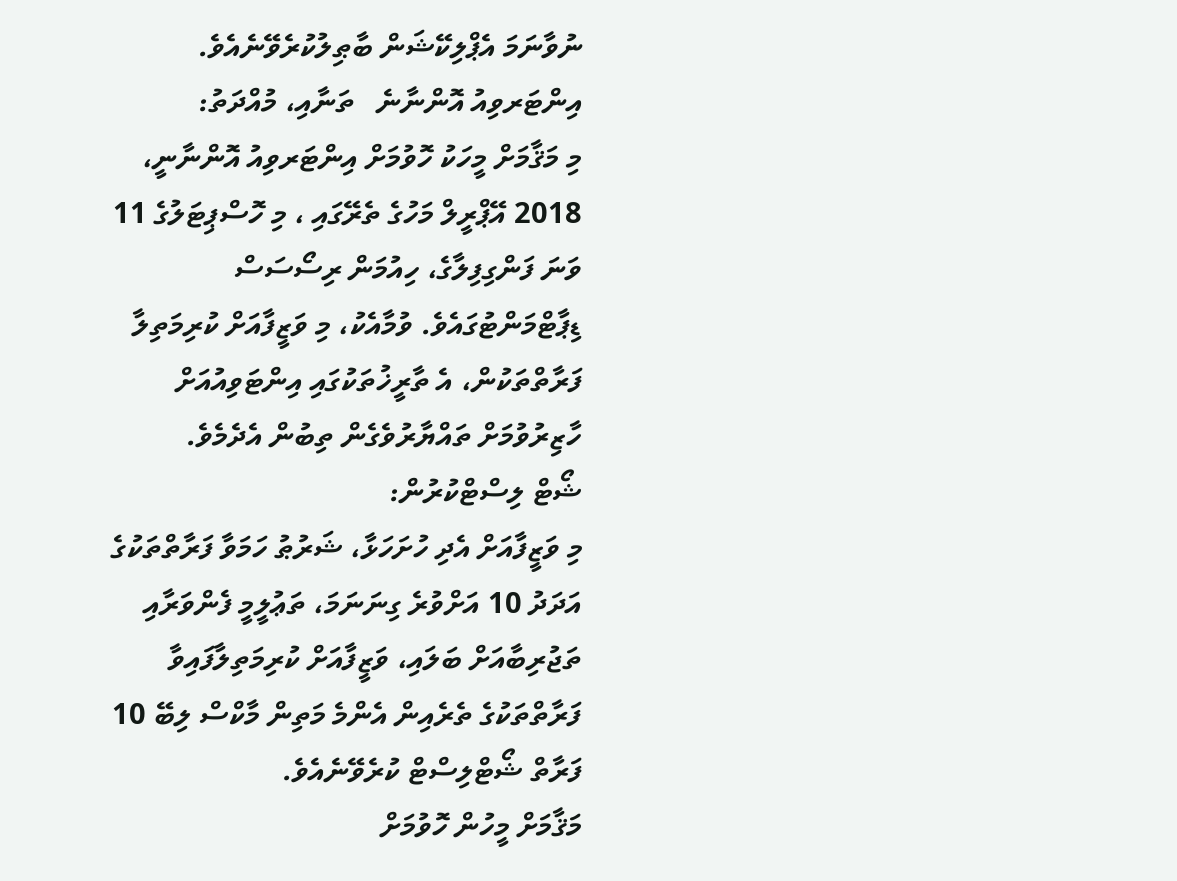ނުވާނަމަ އެޕްލިކޭޝަން ބާޠިލުކުރެވޭނެއެވެ.
އިންޓަރވިއު އޮންނާނެ   ތަނާއި، މުއްދަތު:
މި މަޤާމަށް މީހަކު ހޮވުމަށް އިންޓަރވިއު އޮންނާނީ، 2018 އޭޕްރީލް މަހުގެ ތެރޭގައި ، މި ހޮސްޕިޓަލުގެ 11 ވަނަ ފަންގިފިލާގެ، ހިއުމަން ރިސޯސަސް ޑިޕާޓްމަންޓުގައެވެ. ވުމާއެކު، މި ވަޒީފާއަށް ކުރިމަތިލާ ފަރާތްތަކުން، އެ ތާރީޚުތަކުގައި އިންޓަވިއުއަށް ހާޒިރުވުމަށް ތައްޔާރުވެގެން ތިބުން އެދެމެވެ.
ޝޯޓް ލިސްޓްކުރުން:
މި ވަޒީފާއަށް އެދި ހުށަހަޅާ، ޝަރުޠު ހަމަވާ ފަރާތްތަކުގެ އަދަދު 10 އަށްވުރެ ގިނަނަމަ، ތަޢުލީމީ ފެންވަރާއި ތަޖުރިބާއަށް ބަލައި، ވަޒީފާއަށް ކުރިމަތިލާފައިވާ ފަރާތްތަކުގެ ތެރެއިން އެންމެ މަތިން މާކްސް ލިބޭ 10 ފަރާތް ޝޯޓްލިސްޓް ކުރެވޭނެއެވެ.
މަޤާމަށް މީހުން ހޮވުމަށް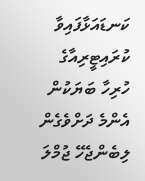ކަނޑައަޅާފައިވާ ކުރައިޓީރިއާގެ ހުރިހާ ބަޔަކުން އެންމެ ދަށްވެގެން ލިބެންޖެހޭ ޖުމްލަ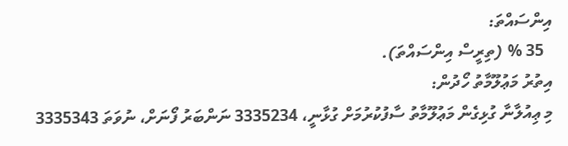އިންސައްތަ:
  35 % (ތިރީސް އިންސައްތަ).
އިތުރު މަޢުލޫމާތު ހޯދުން:
މި ޢިއުލާނާ ގުޅިގެން މަޢުލޫމާތު ސާފުކުރުމަށް ގުޅާނީ، 3335234 ނަންބަރު ފޯނަށް، ނުވަތަ 3335343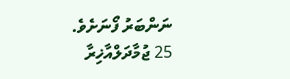ނަންބަރު ފޯނަށެވެ.
25 ޖުމާދަލްއާޚިރާ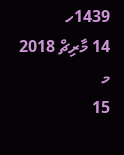1439ހ
14 މާރިޗް 2018 މ
15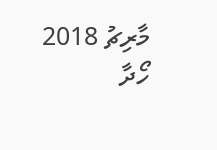މާރިޗު 2018
ހޯދާ